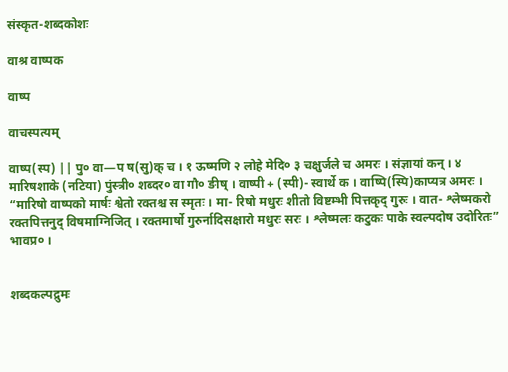संस्कृत-शब्दकोशः

वाश्र वाष्पक

वाष्प

वाचस्पत्यम्

वाष्प(स्प) || पु० वा—प ष(सु)क् च । १ ऊष्मणि २ लोहे मेदि० ३ चक्षुर्जले च अमरः । संज्ञायां कन् । ४ मारिषशाके (नटिया) पुंस्त्री० शब्दर० वा गौ० ङीष् । वाष्पी + (स्पी)- स्वार्थे क । वाष्पि(स्पि)काप्यत्र अमरः । “मारिषो वाष्पको मार्षः श्वेतो रक्तश्च स स्मृतः । मा- रिषो मधुरः शीतो विष्टम्भी पित्तकृद् गुरुः । वात- श्लेष्मकरो रक्तपित्तनुद् विषमाग्निजित् । रक्तमार्षो गुरुर्नादिसक्षारो मधुरः सरः । श्लेष्मलः कटुकः पाके स्वल्पदोष उदोरितः” भावप्र० ।


शब्दकल्पद्रुमः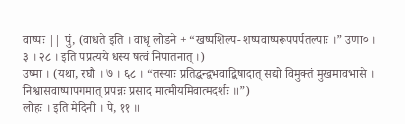वाष्पः || पुं, (वाधते इति । वाधृ लोडने + “खष्पशिल्प- शष्पवाष्परूपपर्पतल्पाः ।” उणा० । ३ । २८ । इति पप्रत्यये धस्य षत्वं निपातनात् ।)
उष्मा । (यथा, रघौ । ७ । ६८ । “तस्याः प्रतिद्धन्द्वभवाद्बिषादात् सद्यो विमुक्तं मुखमावभासे । निश्वासवाष्पापगमात् प्रपन्नः प्रसाद मात्मीयमिवात्मदर्शः ॥”)
लोहः । इति मेदिनी । पे, ११ ॥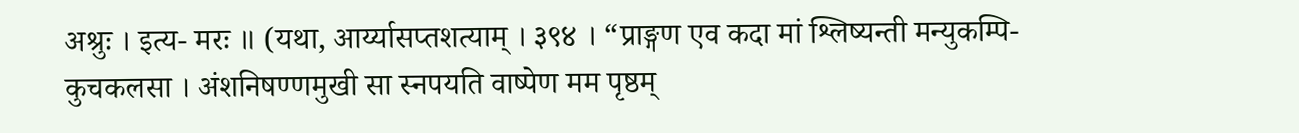अश्रुः । इत्य- मरः ॥ (यथा, आर्य्यासप्तशत्याम् । ३९४ । “प्राङ्गण एव कदा मां श्लिष्यन्ती मन्युकम्पि- कुचकलसा । अंशनिषण्णमुखी सा स्नपयति वाष्पेण मम पृष्ठम्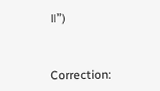॥”)



Correction: